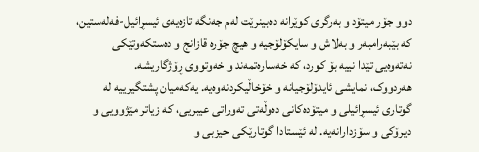دوو جۆر میتۆد و بەرگری کوێرانە دەبینرێت لەم جەنگە تازەیەی ئیسڕائیل-فەلەستین، کە بێبەرامبەر و بەلاش و سایکۆلۆجیە و هیچ جۆرە قازانج و دەستکەوتێکی نەتەوەیی تێدا نییە بۆ کورد، کە خەسارەتمەند و خەوتووی ڕۆژگاریشە.
هەردووک، نمایشی ئایدۆلۆجیانە و خۆخاڵیکردنەوەیە. یەکەمیان پشتگیرییە لە گوتاری ئیسڕائیلی و میتۆدەکانی دەوڵەتی تەوراتی عیبریی، کە زیاتر مێژوویی و دیرۆکی و سۆزدارانەیە. لە ئێستادا گوتارێکی حیزبی و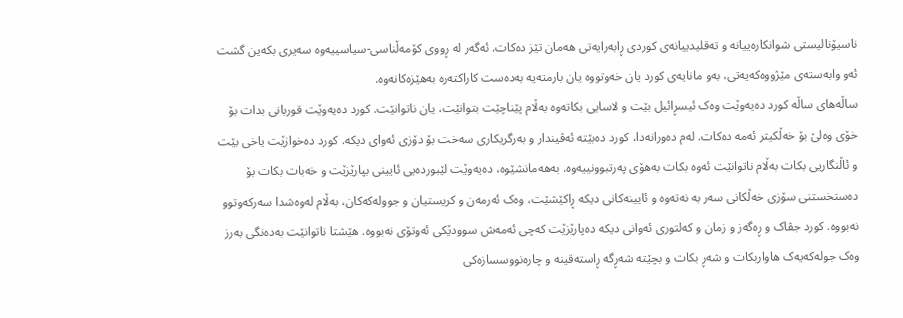ناسیۆنالیستی شوانکارەییانە و تەقلیدییانەی کوردی ڕابەرایەتی هەمان تێز دەکات. ئەگەر لە ڕووی کۆمەڵناسی-سیاسییەوە سەیری بکەین گشت ئەو وابەستەی مێژووەکەیەتی، بەو مانایەی کورد یان خەوتووە یان بارمتەیە بەدەست کاراکتەرە بەهێزەکانەوە.
ساڵەهای ساڵە کورد دەیەوێت وەک ئیسڕائیل بێت و لاسایی بکاتەوە بەڵام پێناچێت بتوانێت، یان ناتوانێت. کورد دەیەوێت قوربانی بدات بۆ خۆی وەلێ بۆ خەڵکیتر ئەمە دەکات. لەم دەورانەدا، کورد دەبێتە ئەڤیندار و بەرگریکاری سەخت بۆ دۆزی ئەوای دیکە. کورد دەخوازێت یاخی بێت و ئاڵنگاریی بکات بەڵام ناتوانێت ئەوە بکات بەهۆی پەرتبوونییەوە. بەهەمانشێوە، دەیەوێت لێبوردەیی ئایینی بپارێزێت و خەبات بکات بۆ دەستخستنی سۆزی خەڵکانی سەر بە نەتەوە و ئایینەکانی دیکە ڕاکێشێت، وەک ئەرمەن و کریستیان و جوولەکەکان، بەڵام لەوەشدا سەرکەوتوو نەبووە. کورد جڤاک و ڕەگەز و زمان و کەلتوری ئەوانی دیکە دەپارێزێت کەچی ئەمەش سوودێکی ئەوتۆی نەبووە. هێشتا ناتوانێت بەدەنگی بەرز وەک جولەکەیەک هاواربکات و شەڕ بکات و بچێتە شەڕگە ڕاستەقینە و چارەنووسسازەکی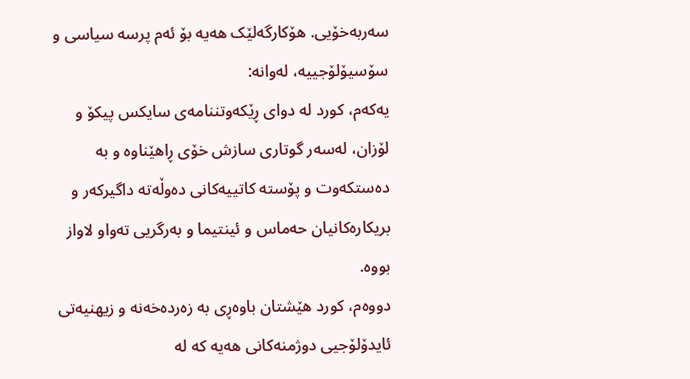سەربەخۆیی. هۆکارگەلێک هەیە بۆ ئەم پرسە سیاسی و سۆسیۆلۆجییە، لەوانە:
یەکەم، کورد لە دوای ڕێکەوتننامەی سایکس پیکۆ و لۆزان، لەسەر گوتاری سازش خۆی ڕاهێناوە و بە دەستکەوت و پۆستە کاتییەکانی دەوڵەتە داگیرکەر و بریکارەکانیان حەماس و ئینتیما و بەرگریی تەواو لاواز بووە.
دووەم، کورد هێشتان باوەڕی بە زەردەخەنە و زیهنیەتی ئایدۆلۆجیی دوژمنەکانی هەیە کە لە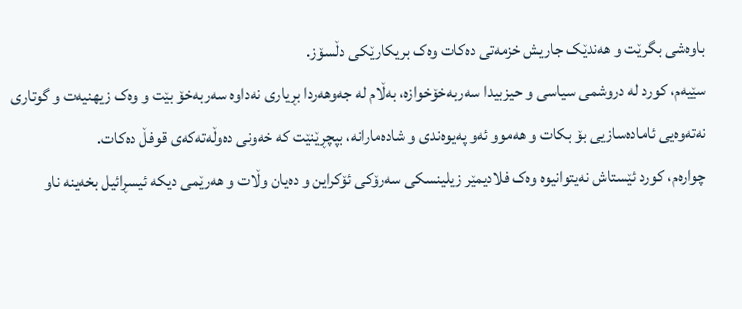باوەشی بگرێت و هەندێک جاریش خزمەتی دەکات وەک بریکارێکی دڵسۆز.
سێیەم، کورد لە دروشمی سیاسی و حیزبیدا سەربەخۆخوازە، بەڵام لە جەوهەردا بڕیاری نەداوە سەربەخۆ بێت و وەک زیهنیەت و گوتاری نەتەوەیی ئامادەسازیی بۆ بکات و هەموو ئەو پەیوەندی و شادەمارانە، بپچڕێنێت کە خەونی دەوڵەتەکەی قوفڵ دەکات.
چوارەم، کورد ئێستاش نەیتوانیوە وەک فلادیمێر زیلینسکی سەرۆکی ئۆکراین و دەیان وڵات و هەرێمی دیکە ئیسڕائیل بخەینە ناو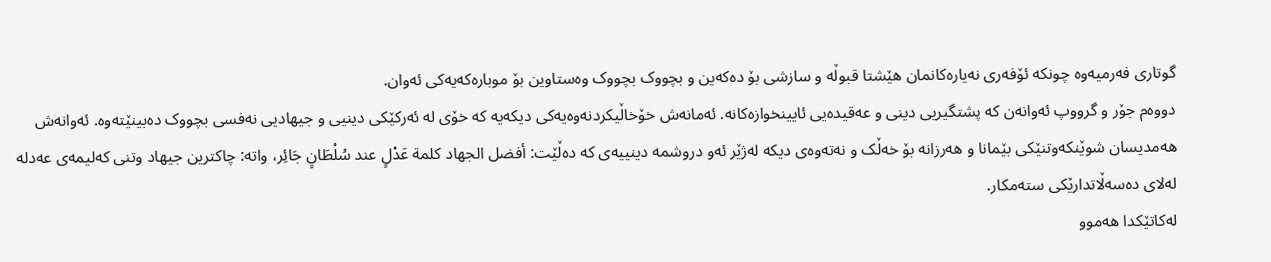گوتاری فەرمیەوە چونکە ئۆفەری نەیارەکانمان هێشتا قبوڵە و سازشی بۆ دەکەین و بچووک بچووک وەستاوین بۆ موبارەکەیەکی ئەوان.
دووەم جۆر و گرووپ ئەوانەن کە پشتگیریی دینی و عەقیدەیی ئایینخوازەکانە. ئەمانەش خۆخاڵیکردنەوەیەکی دیکەیە کە خۆی لە ئەرکێکی دینیی و جیهادیی نەفسی بچووک دەبینێتەوە. ئەوانەش هەمدیسان شوێنکەوتنێکی بێمانا و هەرزانە بۆ خەڵک و نەتەوەی دیکە لەژێر ئەو دروشمە دینییەی کە دەڵێت: أفضل الجهاد كلمة عَدْلٍ عند سُلْطَانٍ جَائِر، واتە: چاكترین جیهاد وتنی كەلیمەی عەدلە لەلای دەسەڵاتدارێكی ستەمكار.
لەکاتێکدا هەموو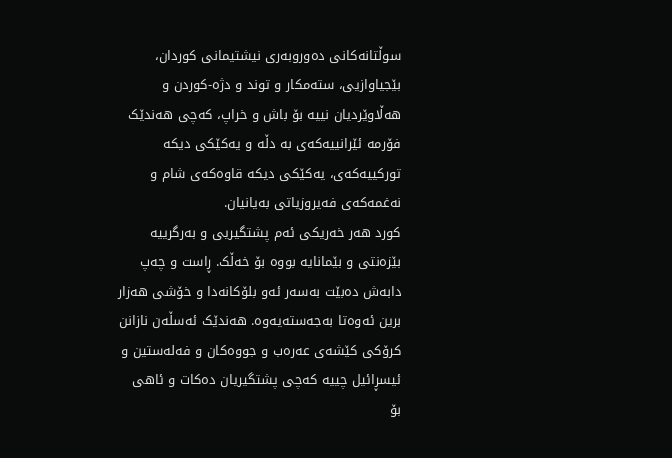سوڵتانەکانی دەوروبەری نیشتیمانی کوردان، بێجیاوازیی، ستەمکار و توند و دژە-کوردن و هەڵاوێردیان نییە بۆ باش و خراپ، کەچی هەندێک فۆرمە ئێرانییەکەی بە دڵە و یەکێکی دیکە تورکییەکەی، یەکێکی دیکە قاوەکەی شام و نەغمەکەی فەیروزیاتی بەیانیان.
کورد هەر خەریکی ئەم پشتگیریی و بەرگرییە بێزەنتی و بێمانایە بووە بۆ خەڵک. ڕاست و چەپ دابەش دەبێت بەسەر ئەو بلۆکانەدا و خۆشی هەزار برین ئەوەتا بەجەستەیەوە. هەندێک ئەسڵەن نازانن کرۆکی کێشەی عەرەب و جووەکان و فەلەستین و ئیسڕائیل چییە کەچی پشتگیریان دەکات و ئاهی بۆ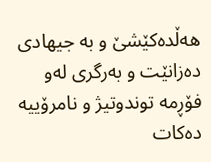هەڵدەکێشێ و بە جیهادی دەزانێت و بەرگری لەو فۆڕمە توندوتیژ و نامرۆییە دەکات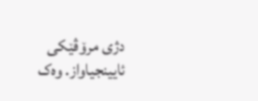دژی مرۆڤێکی ئایینجیاواز. وەک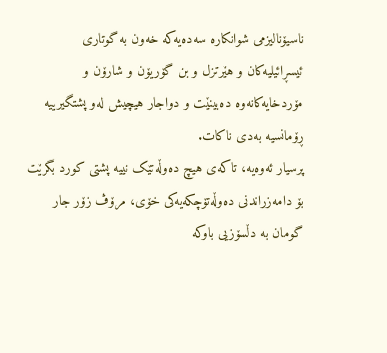ناسیۆنالیزمی شوانکارە سەدەیەکە خەون بە گوتاری ئیسڕائیلیەکان و هێرتزل و بن گۆریۆن و شارۆن و مۆردخایەکانەوە دەبینێت و دواجار هیچیش لەو پشتگیرییە ڕۆمانسیە بەدی ناکات.
پرسیار ئەوەیە، تاکەی هیچ دەوڵەتێک نییە پشتی کورد بگرێت بۆ دامەزراندنی دەوڵەتۆچکەیەکی خۆی، مرۆڤ زۆر جار گومان بە دڵسۆزیی باوکە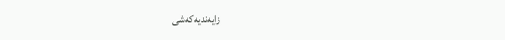زایەندیەکەشی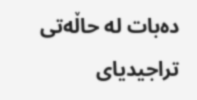دەبات لە حاڵەتی تراجیدیای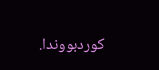کوردبووندا.